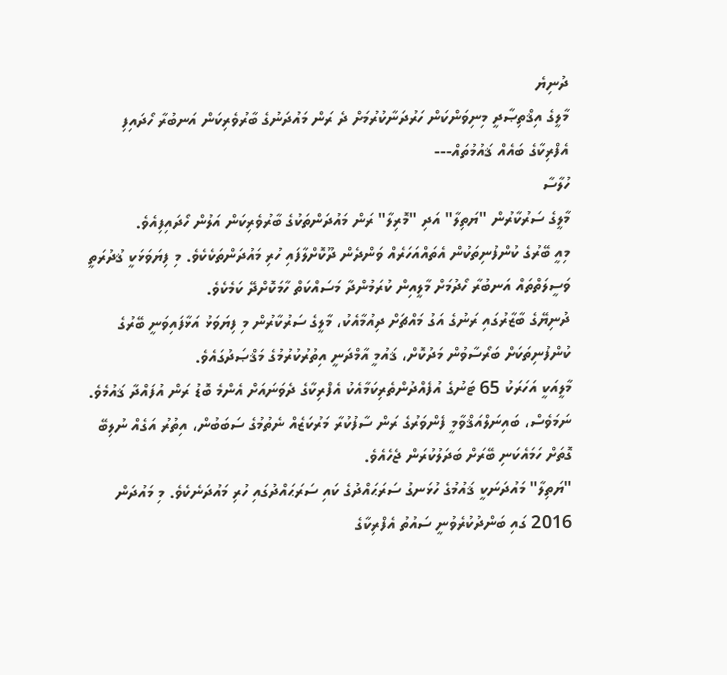ދުނިޔެ
މާލީގެ އިޤްތިޞާދީ މިނިވަންކަން ހަރުދަނާކުރުމަށް ދެ ރަން މައުދަނުގެ ބާރުވެރިކަން އަނބުރާ ހޯދައިފި
އެފްރިކާގެ ބައެއް ޤައުމުތައް---
ހުލާސާ
މާލީގެ ސަރުކާރުން "ޔަތިލާ" އަދި "މޮރިލާ" ރަން މައުދަންތަކުގެ ބާރުވެރިކަން އަލުން ހޯދައިފިއެވެ.
މިއީ ބޭރުގެ ކުންފުނިތަކުން އެތައްއަހަރެއް ވަންދެން ދޫކޮށްލާފައި ހުރި މައުދަންތަކެކެވެ. މި ފިޔަވަޅަކީ ޤުދުރަތީ ވަސީލަތްތައް އަނބުރާ ހޯދުމަށް މާލީއިން ކުރަމުންދާ މަސައްކަތް ހާމަކޮށްދޭ ކަމެކެވެ.
ދުނިޔޭގެ ބާޒާރުގައި ރަނުގެ އަގު މައްޗަށް ދިއުމާއެކު، މާލީގެ ސަރުކާރުން މި ފިޔަވަޅު އަޅާފައިވަނީ ބޭރުގެ ކުންފުނިތަކަށް ބަރޯސާވުން މަދުކޮށް، ޤައުމީ އާމްދަނީ އިތުރުކުރުމުގެ މަޤްޞަދުގައެވެ.
މާލީއަކީ އަހަރަކު 65 ޓަނުގެ އުފެއްދުންތެރިކަމާއެކު އެފްރިކާގެ ދެވަނައަށް އެންމެ ބޮޑު ރަން އުފައްދާ ޤައުމެވެ. ނަމަވެސް، ބައިނަލްއަޤްވާމީ ފެންވަރުގެ ރަން ސާފުކުރާ މަރުކަޒެއް ނެތުމުގެ ސަބަބުން، އިތުރު އަގެއް ނުލިބޭ ގޮތަށް ހަމައެކަނި ބޭރަށް ބަދަލުކުރަން ޖެހެއެވެ.
"ޔަތިލާ" މައުދަނަކީ ޤައުމުގެ ހުޅަނގު ސަރަޙައްދުގެ ކައި ސަރަޙައްދުގައި ހުރި މައުދަނެކެވެ. މި މައުދަން 2016 ގައި ބަންދުކުރެވުނީ ސައުތު އެފްރިކާގެ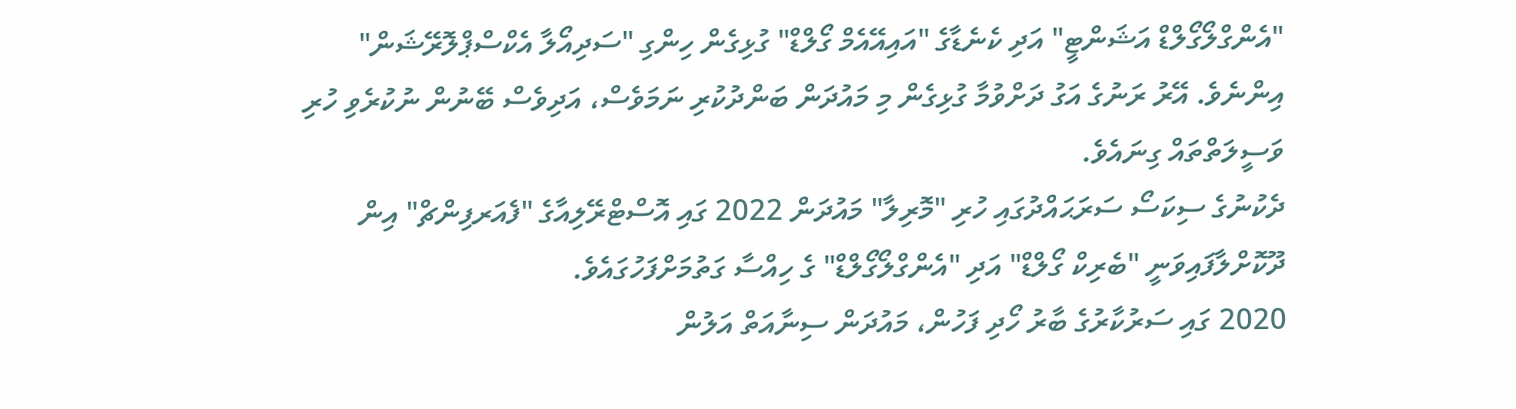"އެންގްލޯގޯލްޑް އަޝަންޓީ" އަދި ކެނެޑާގެ "އައިއޭއެމް ގޯލްޑް" ގުޅިގެން ހިންގި "ސަދިއޯލާ އެކްސްޕްލޮރޭޝަން" އިންނެވެ. އޭރު ރަނުގެ އަގު ދަށްވުމާ ގުޅިގެން މި މައުދަން ބަންދުކުރި ނަމަވެސް، އަދިވެސް ބޭނުން ނުކުރެވި ހުރި ވަސީލަތްތައް ގިނައެވެ.
ދެކުނުގެ ސިކަސޯ ސަރަޙައްދުގައި ހުރި "މޮރިލާ" މައުދަން 2022 ގައި އޮސްޓްރޭލިއާގެ "ފެއަރފިންޗް" އިން ދޫކޮށްލާފައިވަނީ "ބެރިކް ގޯލްޑް" އަދި "އެންގްލޯގޯލްޑް" ގެ ހިއްސާ ގަތުމަށްފަހުގައެވެ.
2020 ގައި ސަރުކާރުގެ ބާރު ހޯދި ފަހުން، މައުދަން ސިނާއަތް އަލުން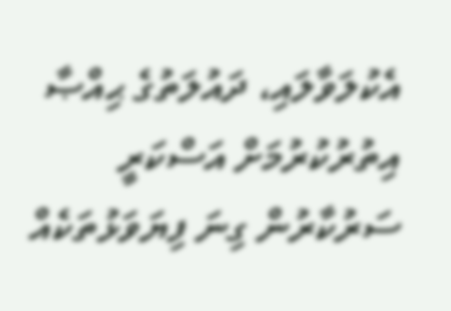އެކުލަވާލައި، ދައުލަތުގެ ޙިއްޞާ އިތުރުކުރުމަށް އަސްކަރީ ސަރުކާރުން ގިނަ ފިޔަވަޅުތަކެއް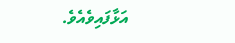އަޅާފައިވެއެވެ.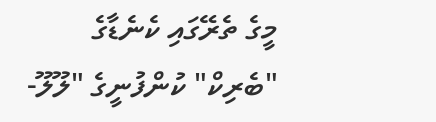މީގެ ތެރޭގައި ކެނެޑާގެ "ބެރިކް" ކުންފުނީގެ "ލޫލޫ-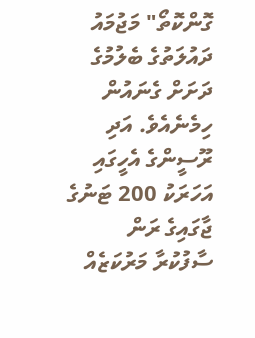ގޮންކޮތޯ" މަޖުމައު ދައުލަތުގެ ބެލުމުގެ ދަށަށް ގެނައުން ހިމެނެއެވެ. އަދި ރޫސީންގެ އެހީގައި އަހަރަކު 200 ޓަނުގެ ޖާގައިގެ ރަން ސާފުކުރާ މަރުކަޒެއް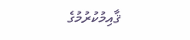ޤާއިމުކުރުމުގެ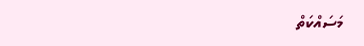މަސައްކަތް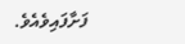ފަށާފައިވެއެވެ.